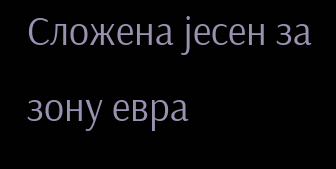Сложена јесен за зону евра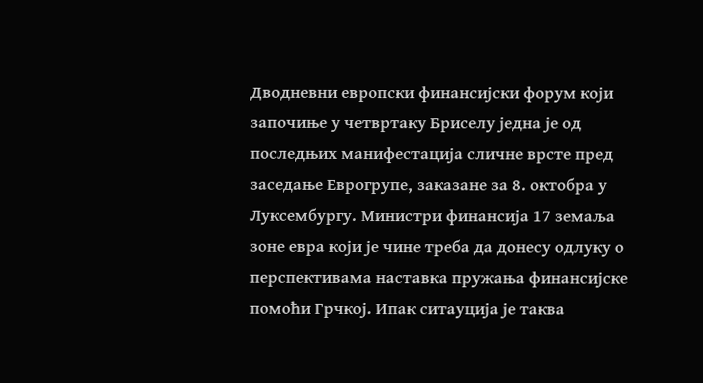Дводневни европски финансијски форум који започиње у четвртаку Бриселу једна је од последњих манифестација сличне врсте пред заседање Еврогрупе, заказане за 8. октобра у Луксембургу. Министри финансија 17 земаља зоне евра који је чине треба да донесу одлуку о перспективама наставка пружања финансијске помоћи Грчкој. Ипак ситауција је таква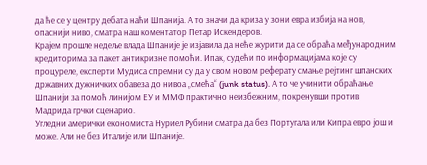да ће се у центру дебата наћи Шпанија. А то значи да криза у зони евра избија на нов, опаснији ниво, сматра наш коментатор Петар Искендеров.
Крајем прошле недеље влада Шпаније је изјавила да неће журити да се обраћа међународним кредиторима за пакет антикризне помоћи. Ипак, судећи по информацијама које су процуреле, експерти Мудиса спремни су да у свом новом реферату смање рејтинг шпанских државних дужничких обавеза до нивоа „смећа“ (junk status). А то че учинити обраћање Шпанији за помоћ линијом ЕУ и ММФ практично неизбежним, покренувши против Мадрида грчки сценарио.
Угледни амерички економиста Нуриел Рубини сматра да без Португала или Кипра евро још и може. Али не без Италије или Шпаније.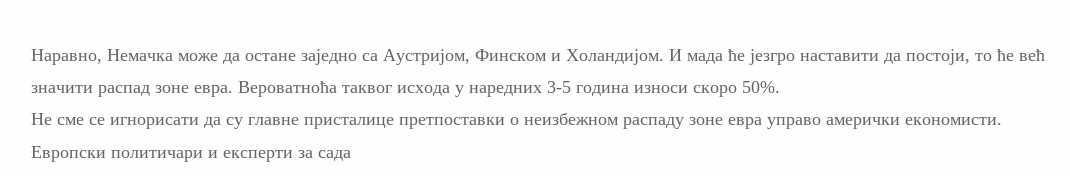Наравно, Немачка може да остане заједно са Аустријом, Финском и Холандијом. И мада ће језгро наставити да постоји, то ће већ значити распад зоне евра. Вероватноћа таквог исхода у наредних 3-5 година износи скоро 50%.
Не сме се игнорисати да су главне присталице претпоставки о неизбежном распаду зоне евра управо амерички економисти. Европски политичари и експерти за сада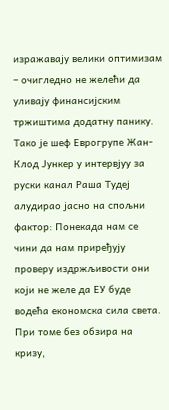изражавају велики оптимизам – очигледно не желећи да уливају финансијским тржиштима додатну панику. Тако је шеф Еврогрупе Жан-Клод Јункер у интервјуу за руски канал Раша Тудеј алудирао јасно на спољни фактор: Понекада нам се чини да нам приређују проверу издржљивости они који не желе да ЕУ буде водећа економска сила света. При томе без обзира на кризу,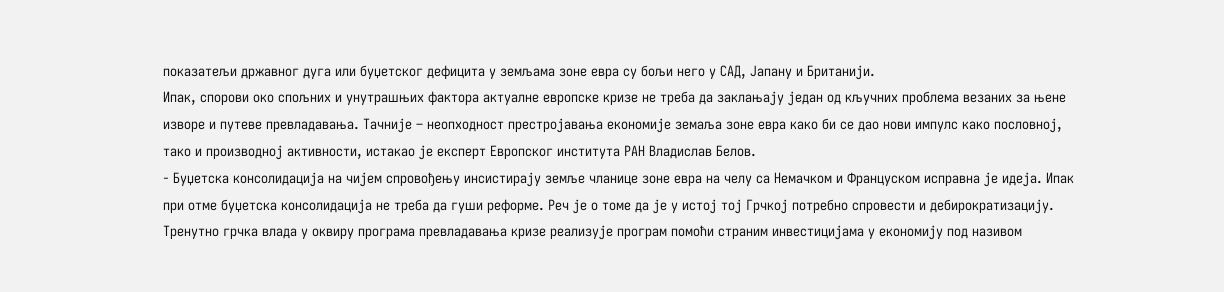показатељи државног дуга или буџетског дефицита у земљама зоне евра су бољи него у САД, Јапану и Британији.
Ипак, спорови око спољних и унутрашњих фактора актуалне европске кризе не треба да заклањају један од кључних проблема везаних за њене изворе и путеве превладавања. Тачније – неопходност престројавања економије земаља зоне евра како би се дао нови импулс како пословној, тако и производној активности, истакао је експерт Европског института РАН Владислав Белов.
- Буџетска консолидација на чијем спровођењу инсистирају земље чланице зоне евра на челу са Немачком и Француском исправна је идеја. Ипак при отме буџетска консолидација не треба да гуши реформе. Реч је о томе да је у истој тој Грчкој потребно спровести и дебирократизацију. Тренутно грчка влада у оквиру програма превладавања кризе реализује програм помоћи страним инвестицијама у економију под називом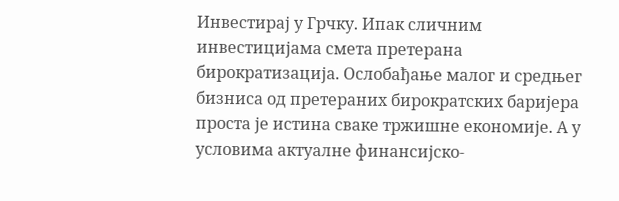Инвестирај у Грчку. Ипак сличним инвестицијама смета претерана бирократизација. Ослобађање малог и средњег бизниса од претераних бирократских баријера проста је истина сваке тржишне економије. А у условима актуалне финансијско-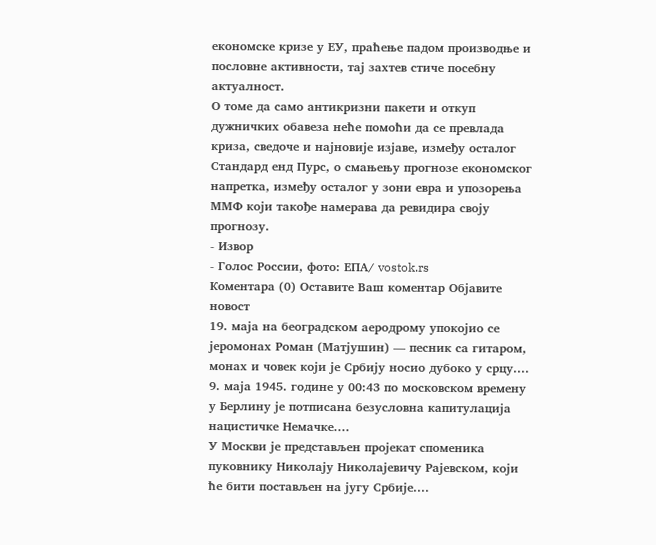економске кризе у ЕУ, праћење падом производње и пословне активности, тај захтев стиче посебну актуалност.
О томе да само антикризни пакети и откуп дужничких обавеза неће помоћи да се превлада криза, сведоче и најновије изјаве, између осталог Стандард енд Пурс, о смањењу прогнозе економског напретка, између осталог у зони евра и упозорења ММФ који такође намерава да ревидира своју прогнозу.
- Извор
- Голос России, фото: ЕПА/ vostok.rs
Коментара (0) Оставите Ваш коментар Објавите новост
19. маја на београдском аеродрому упокојио се јеромонах Роман (Матјушин) — песник са гитаром, монах и човек који је Србију носио дубоко у срцу....
9. маја 1945. године у 00:43 по московском времену у Берлину је потписана безусловна капитулација нацистичке Немачке....
У Москви је представљен пројекат споменика пуковнику Николају Николајевичу Рајевском, који ће бити постављен на југу Србије....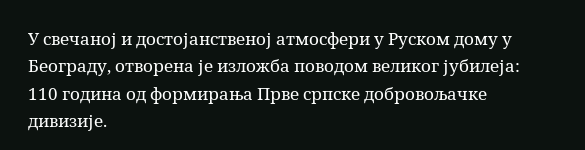У свечаној и достојанственој атмосфери у Руском дому у Београду, отворена је изложба поводом великог јубилеја: 110 година од формирања Прве српске добровољачке дивизије.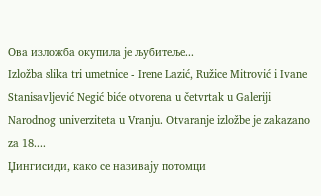Ова изложба окупила је љубитеље...
Izložba slika tri umetnice - Irene Lazić, Ružice Mitrović i Ivane Stanisavljević Negić biće otvorena u četvrtak u Galeriji Narodnog univerziteta u Vranju. Otvaranje izložbe je zakazano za 18....
Џингисиди, како се називају потомци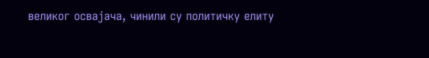великог освајача, чинили су политичку елиту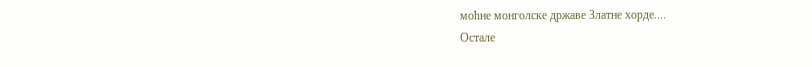моћне монголске државе Златне хорде....
Остале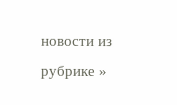новости из рубрике »